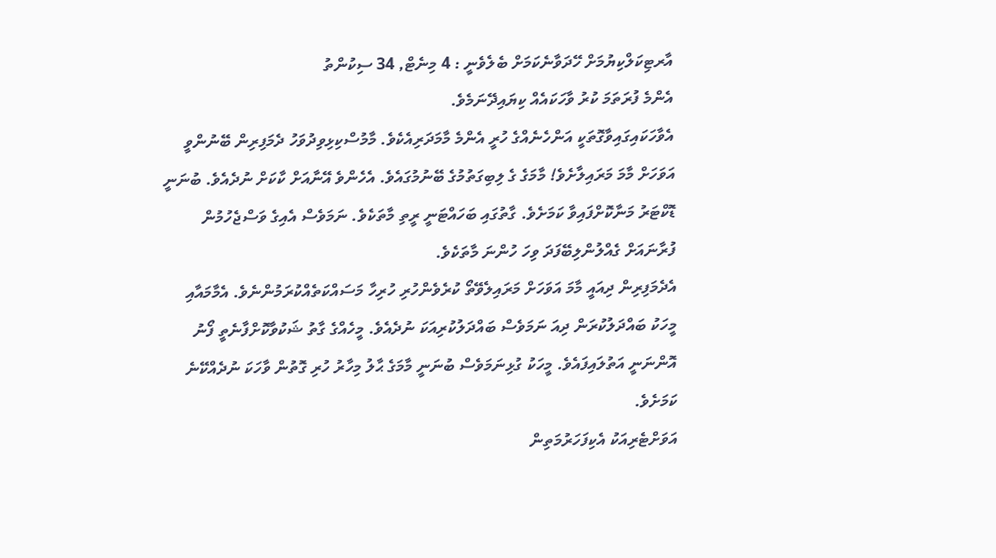އާރޓިކަލްކިޔުމަށް ހޭދަވާނެކަމަށް ބެލެވެނީ : 4 މިނެޓް, 34 ސިކުންތު
އެންމެ ފުރަތަމަ ކުރު ވާހަކައެއް ކިޔައިދޭނަމެވެ.
އެވާހަކައިގައިވާގޮތަކީ އަންހެނެއްގެ ހުރީ އެންމެ މާމަދަރިއެކެވެ. މާމުސްކިޅިވިދުވަހު ދެމަފިރިން ބޭނުންވީ އަވަހަށް މާމަ މަރައިލާށެވެ! މާމަގެ ގެ ލިބިގަތުމުގެ ބޭނުމުގައެވެ. އެހެންވެ އޭނާއަށް ކާކަށް ނުދެއެވެ. ބުނަނީ ޑޮކްޓަރު މަނާކޮށްފައިވާ ކަމަށެވެ. ގާތުގައި ބަހައްޓަނީ ރީތި މާތަކެވެ. ނަމަވެސް އެއިގެ ވަސްޖެހުމުން ފުރާނައަށް ގެއްލުންލިބޭފަދަ ވިހަ ހުންނަ މާތަކެވެ.
އެދެމަފިރިން ދިއައީ މާމަ އަވަހަށް މަރައިލެވޭތޯ ކުރެވެންހުރި ހުރިހާ މަސައްކަތެއްކުރަމުންނެވެ. އެމާމައާއި މީހަކު ބައްދަލުކުރަން ދިއަ ނަމަވެސް ބައްދަލުކުރިއަކަ ނުދެއެވެ. މީހެއްގެ ގާތު ޝަކުވާކޮށްފާނެތީ ފޯނު އޮންނަނީ އަތުލައިފައެވެ. މީހަކު ގުޅިނަމަވެސް ބުނަނީ މާމަގެ ޙާލު މިހާރު ހުރި ގޮތުން ވާހަކަ ނުދެއްކޭނެ ކަމަށެވެ.
އަވަށްޓެރިއަކު އެކިފަހަރުމަތިން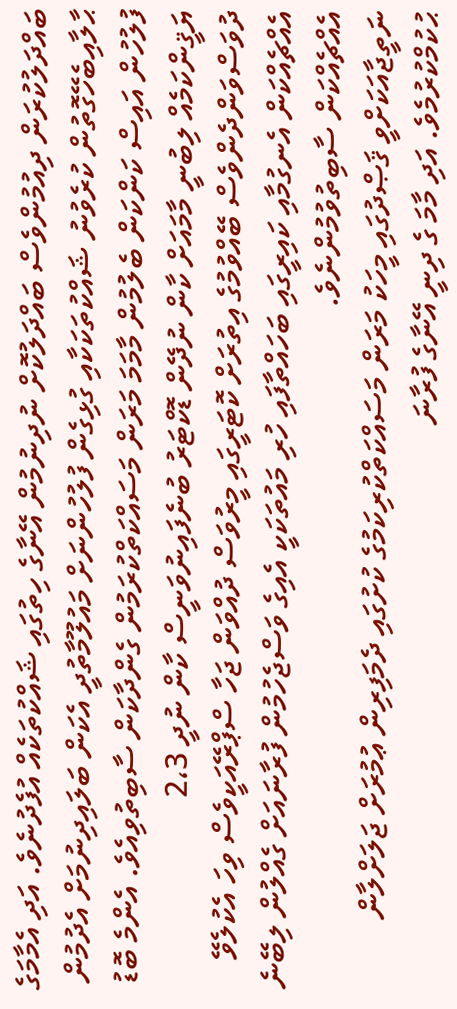ބައްދަލުކުރަން ދިއުމުންވެސް ބައްދަލުކޮށް ނުދިނުމުން އޭނާގެ ހިތުގައި ޝައްކުތަކެއް އުފެދުނެވެ. އަދި އެމާމަގެ ޙާލާއިބެހޭގޮތުން ކުރެވުނު ޝައްކުތަކަކާއި ގުޅިގެން ފުލުހުންނަށް މައުލޫމާތުދީ އެކަން ބަލައިދިނުމަށް އެދުމުން ފުލުހުން އައިސް ކަންކަން ބެލުމުން މާމަމަ މަރަން މަސައްކަތްކުރަމުން ގެންދާކަން ސާބިތުވިއެވެ. އެންމެ ބޮޑު ޔަޤީންކަމެއް ލިބުނީ މާމައަށް ކާން ނުދޭން ޑޮކްޓަރު ބުނެފައިނުވަނީސް ކާން ނުދީ 2،3 ދުވަސްވަންދެންވެސް ބޭއްވުމުގެ އިތުރަށް ކޮޓަރީގައި މީރުވަސް ދުއްވަން ޖަހާ ސްޕްރޭއަކީވެސް ވިހަ އެކުލެވޭ އެއްޗެއްކަން އެނގުމާއި ކައިރީގައި ބަހައްތާފައި ހުރި މައުތަކަކީ އެއިގެ ވަސްޖެހުމުން ފުރާނައަށް ގެއްލުން ލިބޭނެ އެއްޗެއްކަން ސާބިތުވުމުންނެވެ.
ނަތީޖާއަކަށްވީ ޤަޞްދުގައި މީހަކު މަރަން މަސައްކަތްކުރިކަމުގެ ކުށުގައި ދެމަފިރިން ޢުމުރަށް ޖަލަށްލާން ޙުކުމްކުރުމެވެ. އަދި މާމަ ގެ ދިނީ އޭނާގެ ފުރާނަ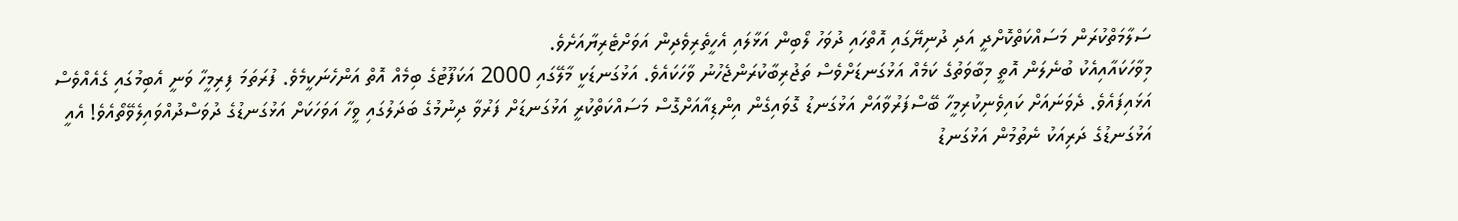ސަލާމަތްކުރަން މަސައްކަތްކޮށްދީ އަދި ދުނިޔޭގައި އޮތްހައި ދުވަހު ލޯބިން އަޅާލައި އެހީތެރިވެދިން އަވަށްޓެރިޔާއަށެވެ.
މިވާހަކައާއިއެކު ބުނެލަން އޮތީ މިބާވަތުގެ ކަމެއް އަޅުގަނޑަށްވެސް ތަޖުރިބާކުރަންޖެހުނު ވާހަކައެވެ. އަޅުގަނޑަކީ މާލޭގައި 2000 އަކަފޫޓުގެ ބިމެއް އޮތް އަންހެނަކީމެވެ. ފުރަތަމަ ފިރިމީހާ ވަނީ އެބިމުގައި ގެއެއްވެސް އަޅައިފައެވެ. ދެވަނައަށް ކައިވެނިކުރިމީހާ ބޭސްފަރުވާއަށް އަޅުގަނޑު ގޮވައިގެން އިންޑިއާއަށްގޮސް މަސައްކަތްކުރީ އަޅުގަނޑަށް ފަރުވާ ދިނުމުގެ ބަދަލުގައި ވީހާ އަވަހަކަށް އަޅުގަނޑުގެ ދުވަސްދުއްވައިލެވޭތޯއެވެ! އެއީ އަޅުގަނޑުގެ ދަރިއަކު ނެތުމުން އަޅުގަނޑު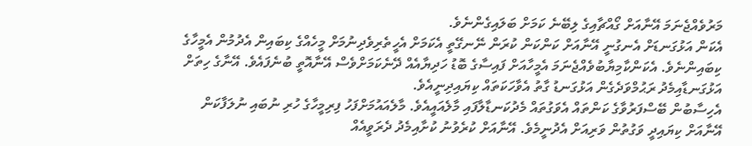މަރުވެއްޖެނަމަ އޭނާއަށް ގޯއްޗާއިގެ ލިބޭނެ ކަމަށް ބަލައިގެންނެވެ.
އެކަން އަޅުގަނޑަށް އެނގުނީ އޭނާއަށް ކަންކަން ކުރަން ނޭނގޭތީ އެކަމަށް އެހީތެރިވެދިނުމަށް މީހެއްގެ ކިބައިން އެދުމުން އެމީހާގެ ކިބައިންނެވެ. އެކަންކާމިޔާބުވެއްޖެނަމަ އެމީހާއަށް ފައިސާގެ ބޮޑު ހަދިޔާއެއް ދޭނެކަމަށްވެސް އޭނާއޮތީ ބުނެފައެވެ. އޭނާގެ ހިތަށް އަޅުގަނޑާއިމެދު ރަޙުމްވަދެގެން އަޅުގަނޑު ގާތު އެވާހަކަތައް ކިޔައިދިނީއެވެ.
އެހިސާބުން ބޭސްފަރުވާގެ ކަންތައް އެވަގުތައް މެދުކަނޑާލާފައި މާލެއައީއެވެ. މާލެއައުމަށްފަހު ފިރިމީހާގެ ހުރި ނުބައި ނުލަފާކަން އޭނާއަށް ކިޔައިދީ ވަގުތުން ވަރިއަށް އެދުނީމެވެ. އޭނާއަށް ކުރެވުނު ކުށާއިމެދު ދެރަވީއެއް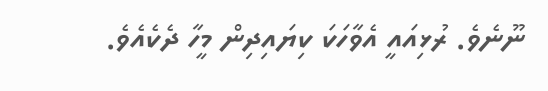ނޫނެވެ. ރުޅިއައީ އެވާހަކަ ކިޔައިދިން މީހާ ދެކެއެވެ.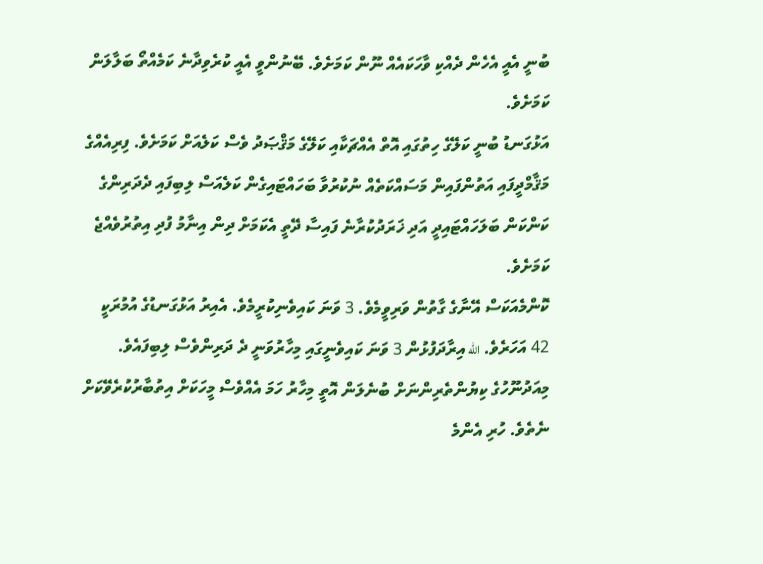ބުނީ އެއީ އެހެން ދެއްކި ވާހަކައެއް ނޫން ކަމަށެވެ. ބޭނުންވީ އެއީ ކުރެވިދާނެ ކަމެއްތޯ ބަލާލަން ކަމަށެވެ.
އަޅުގަނޑު ބުނީ ކަލޭގެ ހިތުގައި އޮތް އެއްޗަކާއި ކަލޭގެ މަޤްޞަދު ވެސް ކަލެއަށް ކަމަށެވެ. ފިރިއެއްގެ މަޤާމްދީފައި އަތުންފައިން މަސައްކަތެއް ނުކުރުވާ ބަހައްޓައިގެން ކަލެއަސް ލިބިފައި ދެދަރިންގެ ކަންކަން ބަލަހައްޓައިދީ އަދި ޚަރަދުކުރާނެ ފައިސާ ދޭތީ އެކަމަށް ދިން އިނާމު ފުދި އިތުރުވެއްޖެ ކަމަށެވެ.
ކޮންމެއަކަސް އޭނާގެ ގާތުން ވަރިވީމެވެ. 3 ވަނަ ކައިވެނިކުރީމެވެ. އެއިރު އަޅުގަނޑުގެ އުމުރަކީ 42 އަހަރެވެ. الله އިރާދަފުޅުން 3 ވަނަ ކައިވެނީގައި މިހާރުވަނީ ދެ ދަރިންވެސް ލިބިފައެވެ.
މިއަދުނޫހުގެ ކިޔުންތެރިންނަށް ބުނެލަން އޮތީ މިހާރު ހަމަ އެއްވެސް މީހަކަށް އިތުބާރުކުރެވޭކަށް ނެތެވެ. ހުރި އެންމެ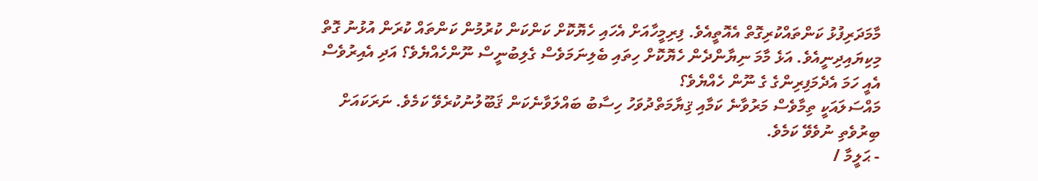މާމަދަރިފުޅު ކަންތައްކުރިގޮތް އެއޮތީއެވެ. ފިރިމީހާއަށް އެހައި ހެޔޮކޮށް ކަންކަން ކުރުމުން ކަންތައް ކުރަން އުޅުނު ގޮތް މިކިޔައިދިނީއެވެ. އަޅެ މާމަ ނިޔާންދެން ހެޔޮކޮށް ހިތައި ބެލިނަމަވެސް ގެލިބުނީސް ނޫންހެއްޔެވެ؟ އަދި އެއިރުވެސް އެއީ ހަމަ އެދެމަފިރިންގެ ގެ ނޫން ހެއްޔެވެ؟
މައްސަލައަކީ ތިމާވެސް މަރުވާނެ ކަމާއި ޤިޔާމަތްދުވަހު ހިސާބު ބައްލަވާނެކަން ޤަބޫލުނުކުރެވޭ ކަމެވެ. ނަރަކައަށް ބިރުވެތި ނުވެވޭ ކަމެވެ.
- ޙަލީމާ /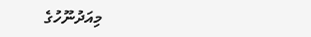މިއަދުނޫހުގެ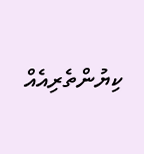ކިޔުންތެރިއެއް